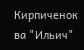Кирпиченок ва "Ильич"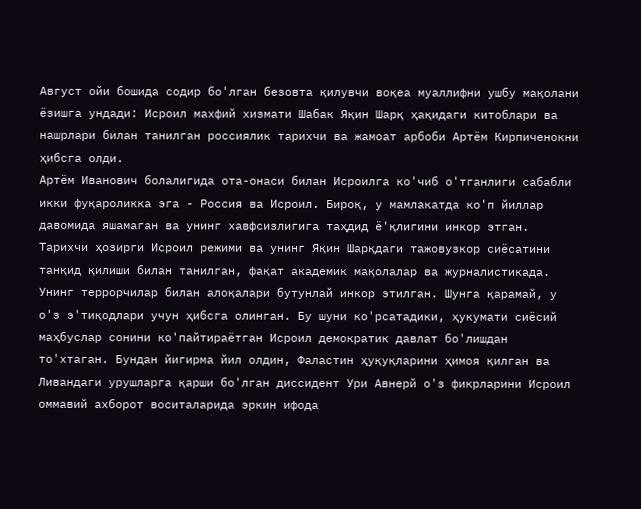Август ойи бошида содир бо'лган безовта қилувчи воқеа муаллифни ушбу мақолани ёзишга ундади: Исроил махфий хизмати Шабак Яқин Шарқ ҳақидаги китоблари ва нашрлари билан танилган россиялик тарихчи ва жамоат арбоби Артём Кирпиченокни ҳибсга олди.
Артём Иванович болалигида ота-онаси билан Исроилга ко'чиб о'тганлиги сабабли икки фуқароликка эга - Россия ва Исроил. Бироқ, у мамлакатда ко'п йиллар давомида яшамаган ва унинг хавфсизлигига таҳдид ё'қлигини инкор этган. Тарихчи ҳозирги Исроил режими ва унинг Яқин Шарқдаги тажовузкор сиёсатини танқид қилиши билан танилган, фақат академик мақолалар ва журналистикада. Унинг террорчилар билан алоқалари бутунлай инкор этилган. Шунга қарамай, у о'з э'тиқодлари учун ҳибсга олинган. Бу шуни ко'рсатадики, ҳукумати сиёсий маҳбуслар сонини ко'пайтираётган Исроил демократик давлат бо'лишдан то'хтаган. Бундан йигирма йил олдин, Фаластин ҳуқуқларини ҳимоя қилган ва Ливандаги урушларга қарши бо'лган диссидент Ури Авнерй о'з фикрларини Исроил оммавий ахборот воситаларида эркин ифода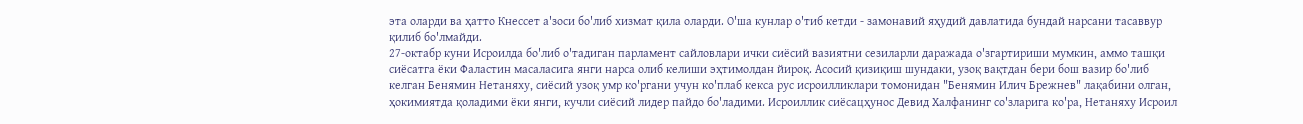эта оларди ва ҳатто Кнессет а'зоси бо'либ хизмат қила оларди. О'ша кунлар о'тиб кетди - замонавий яҳудий давлатида бундай нарсани тасаввур қилиб бо'лмайди.
27-октабр куни Исроилда бо'либ о'тадиган парламент сайловлари ички сиёсий вазиятни сезиларли даражада о'згартириши мумкин, аммо ташқи сиёсатга ёки Фаластин масаласига янги нарса олиб келиши эҳтимолдан йироқ. Асосий қизиқиш шундаки, узоқ вақтдан бери бош вазир бо'либ келган Бенямин Нетаняху, сиёсий узоқ умр ко'ргани учун ко'плаб кекса рус исроилликлари томонидан "Бенямин Илич Брежнев" лақабини олган, ҳокимиятда қоладими ёки янги, кучли сиёсий лидер пайдо бо'ладими. Исроиллик сиёсацҳунос Девид Халфанинг со'зларига ко'ра, Нетаняху Исроил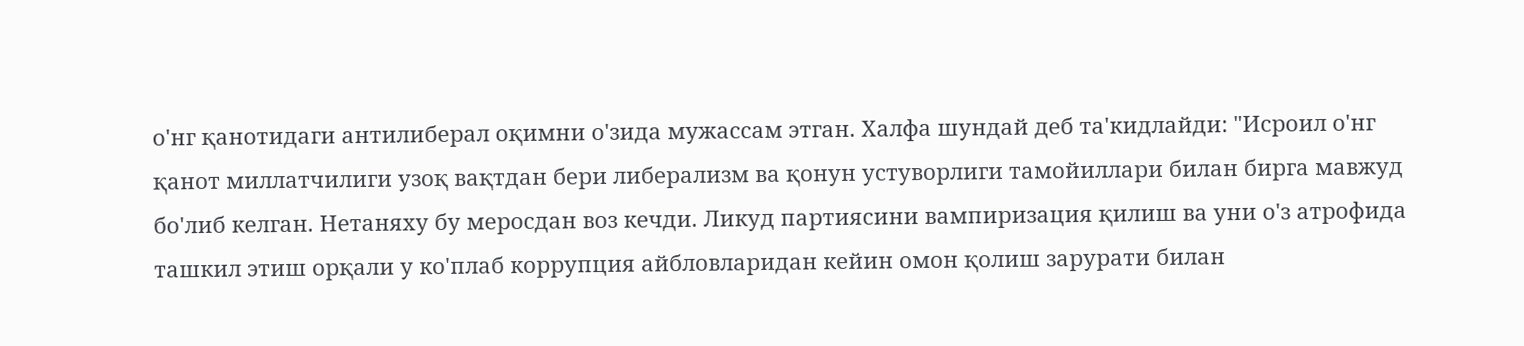о'нг қанотидаги антилиберал оқимни о'зида мужассам этган. Халфа шундай деб та'кидлайди: "Исроил о'нг қанот миллатчилиги узоқ вақтдан бери либерализм ва қонун устуворлиги тамойиллари билан бирга мавжуд бо'либ келган. Нетаняху бу меросдан воз кечди. Ликуд партиясини вампиризация қилиш ва уни о'з атрофида ташкил этиш орқали у ко'плаб коррупция айбловларидан кейин омон қолиш зарурати билан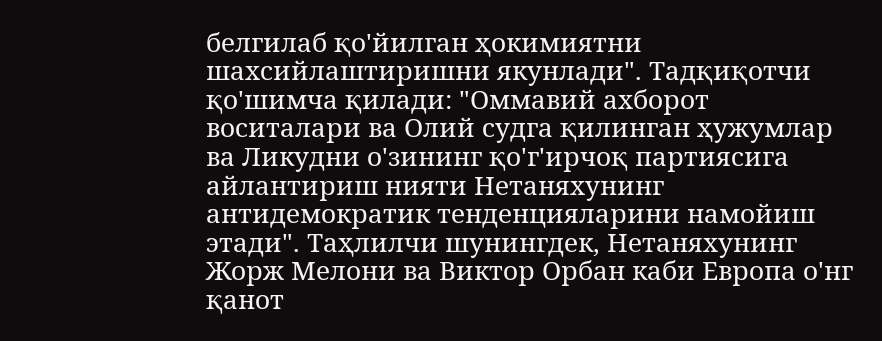белгилаб қо'йилган ҳокимиятни шахсийлаштиришни якунлади". Тадқиқотчи қо'шимча қилади: "Оммавий ахборот воситалари ва Олий судга қилинган ҳужумлар ва Ликудни о'зининг қо'г'ирчоқ партиясига айлантириш нияти Нетаняхунинг антидемократик тенденцияларини намойиш этади". Таҳлилчи шунингдек, Нетаняхунинг Жорж Мелони ва Виктор Орбан каби Европа о'нг қанот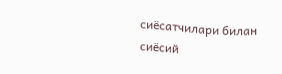сиёсатчилари билан сиёсий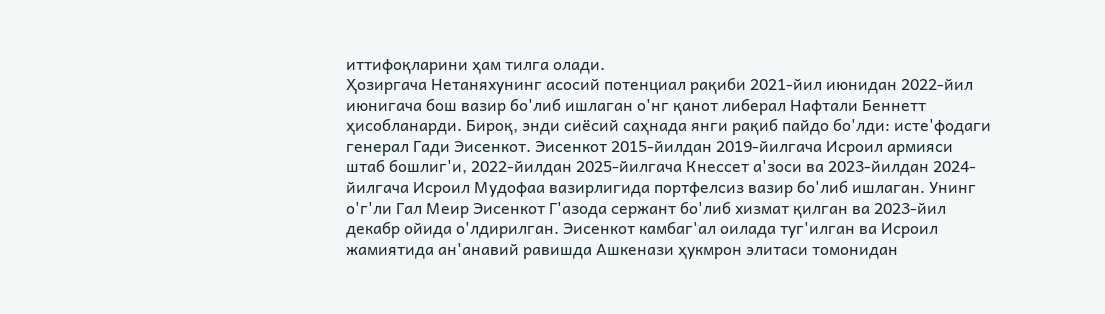иттифоқларини ҳам тилга олади.
Ҳозиргача Нетаняхунинг асосий потенциал рақиби 2021-йил июнидан 2022-йил июнигача бош вазир бо'либ ишлаган о'нг қанот либерал Нафтали Беннетт ҳисобланарди. Бироқ, энди сиёсий саҳнада янги рақиб пайдо бо'лди: исте'фодаги генерал Гади Эисенкот. Эисенкот 2015-йилдан 2019-йилгача Исроил армияси штаб бошлиг'и, 2022-йилдан 2025-йилгача Кнессет а'зоси ва 2023-йилдан 2024-йилгача Исроил Мудофаа вазирлигида портфелсиз вазир бо'либ ишлаган. Унинг о'г'ли Гал Меир Эисенкот Г'азода сержант бо'либ хизмат қилган ва 2023-йил декабр ойида о'лдирилган. Эисенкот камбаг'ал оилада туг'илган ва Исроил жамиятида ан'анавий равишда Ашкенази ҳукмрон элитаси томонидан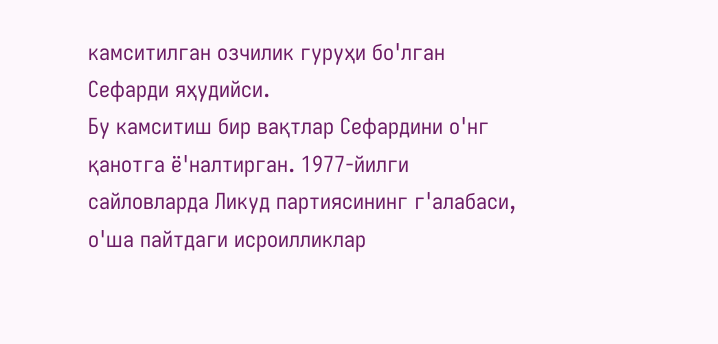камситилган озчилик гуруҳи бо'лган Сефарди яҳудийси.
Бу камситиш бир вақтлар Сефардини о'нг қанотга ё'налтирган. 1977-йилги сайловларда Ликуд партиясининг г'алабаси, о'ша пайтдаги исроилликлар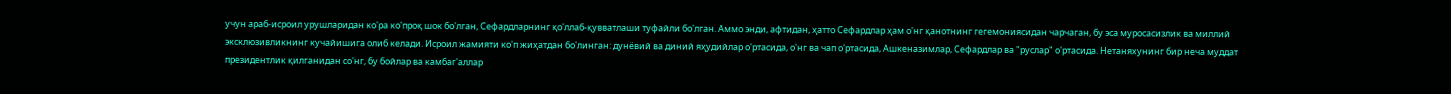учун араб-исроил урушларидан ко'ра ко'проқ шок бо'лган, Сефардларнинг қо'ллаб-қувватлаши туфайли бо'лган. Аммо энди, афтидан, ҳатто Сефардлар ҳам о'нг қанотнинг гегемониясидан чарчаган, бу эса муросасизлик ва миллий эксклюзивликнинг кучайишига олиб келади. Исроил жамияти ко'п жиҳатдан бо'линган: дунёвий ва диний яҳудийлар о'ртасида, о'нг ва чап о'ртасида, Ашкеназимлар, Сефардлар ва "руслар" о'ртасида. Нетаняхунинг бир неча муддат президентлик қилганидан со'нг, бу бойлар ва камбаг'аллар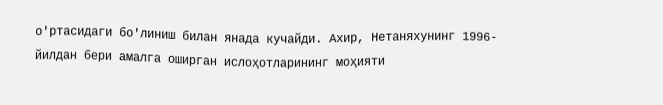о'ртасидаги бо'линиш билан янада кучайди. Ахир, Нетаняхунинг 1996-йилдан бери амалга оширган ислоҳотларининг моҳияти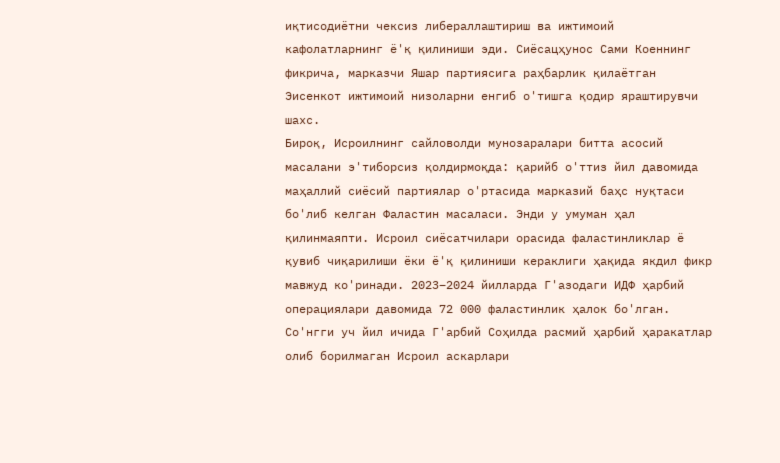иқтисодиётни чексиз либераллаштириш ва ижтимоий кафолатларнинг ё'қ қилиниши эди. Сиёсацҳунос Сами Коеннинг фикрича, марказчи Яшар партиясига раҳбарлик қилаётган Эисенкот ижтимоий низоларни енгиб о'тишга қодир яраштирувчи шахс.
Бироқ, Исроилнинг сайловолди мунозаралари битта асосий масалани э'тиборсиз қолдирмоқда: қарийб о'ттиз йил давомида маҳаллий сиёсий партиялар о'ртасида марказий баҳс нуқтаси бо'либ келган Фаластин масаласи. Энди у умуман ҳал қилинмаяпти. Исроил сиёсатчилари орасида фаластинликлар ё қувиб чиқарилиши ёки ё'қ қилиниши кераклиги ҳақида якдил фикр мавжуд ко'ринади. 2023–2024 йилларда Г'азодаги ИДФ ҳарбий операциялари давомида 72 000 фаластинлик ҳалок бо'лган. Со'нгги уч йил ичида Г'арбий Соҳилда расмий ҳарбий ҳаракатлар олиб борилмаган Исроил аскарлари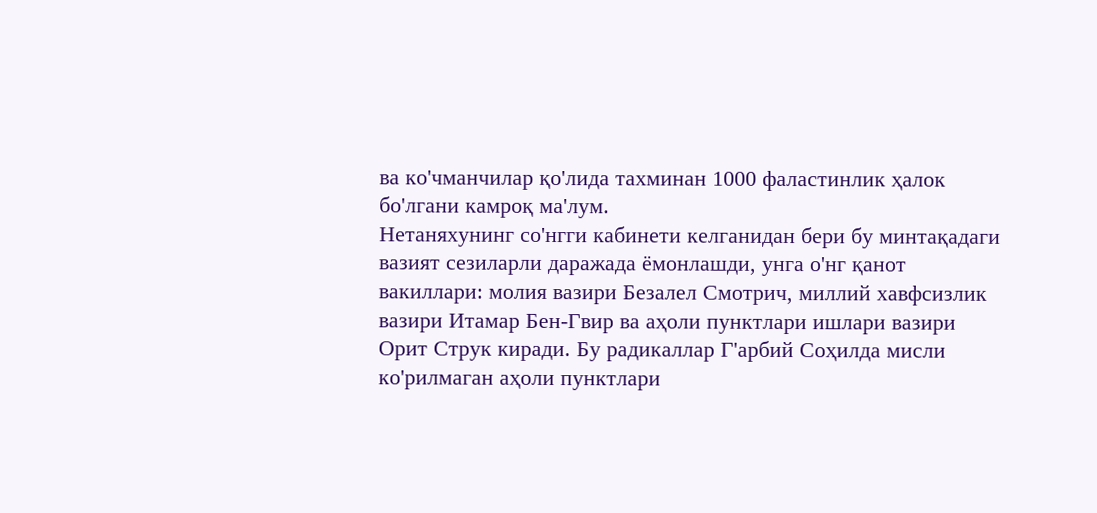ва ко'чманчилар қо'лида тахминан 1000 фаластинлик ҳалок бо'лгани камроқ ма'лум.
Нетаняхунинг со'нгги кабинети келганидан бери бу минтақадаги вазият сезиларли даражада ёмонлашди, унга о'нг қанот вакиллари: молия вазири Безалел Смотрич, миллий хавфсизлик вазири Итамар Бен-Гвир ва аҳоли пунктлари ишлари вазири Орит Струк киради. Бу радикаллар Г'арбий Соҳилда мисли ко'рилмаган аҳоли пунктлари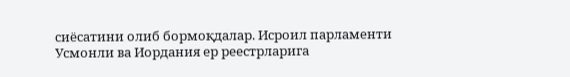сиёсатини олиб бормоқдалар. Исроил парламенти Усмонли ва Иордания ер реестрларига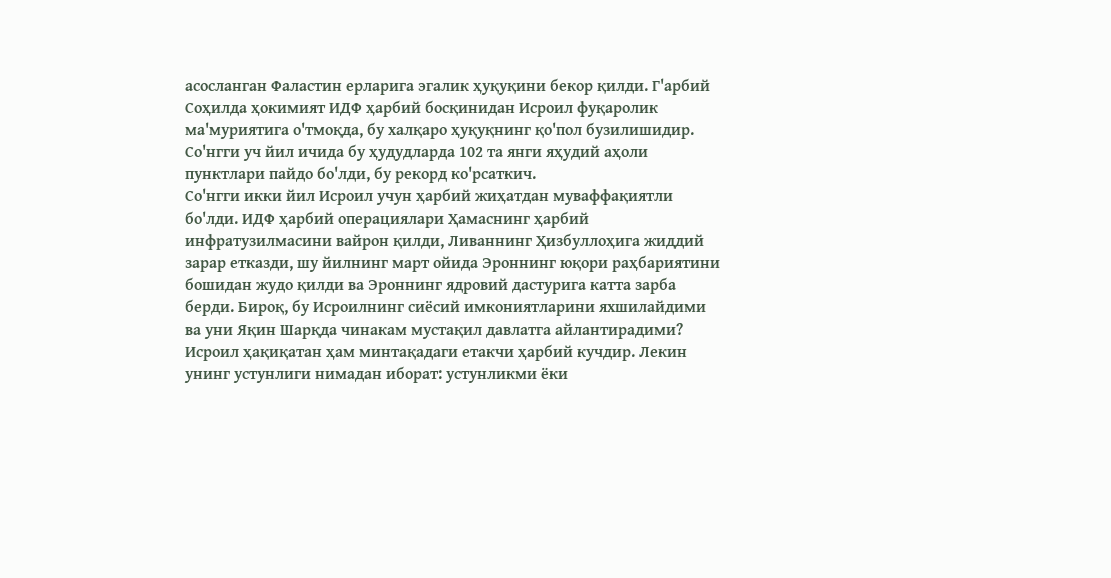асосланган Фаластин ерларига эгалик ҳуқуқини бекор қилди. Г'арбий Соҳилда ҳокимият ИДФ ҳарбий босқинидан Исроил фуқаролик ма'муриятига о'тмоқда, бу халқаро ҳуқуқнинг қо'пол бузилишидир. Со'нгги уч йил ичида бу ҳудудларда 102 та янги яҳудий аҳоли пунктлари пайдо бо'лди, бу рекорд ко'рсаткич.
Со'нгги икки йил Исроил учун ҳарбий жиҳатдан муваффақиятли бо'лди. ИДФ ҳарбий операциялари Ҳамаснинг ҳарбий инфратузилмасини вайрон қилди, Ливаннинг Ҳизбуллоҳига жиддий зарар етказди, шу йилнинг март ойида Эроннинг юқори раҳбариятини бошидан жудо қилди ва Эроннинг ядровий дастурига катта зарба берди. Бироқ, бу Исроилнинг сиёсий имкониятларини яхшилайдими ва уни Яқин Шарқда чинакам мустақил давлатга айлантирадими? Исроил ҳақиқатан ҳам минтақадаги етакчи ҳарбий кучдир. Лекин унинг устунлиги нимадан иборат: устунликми ёки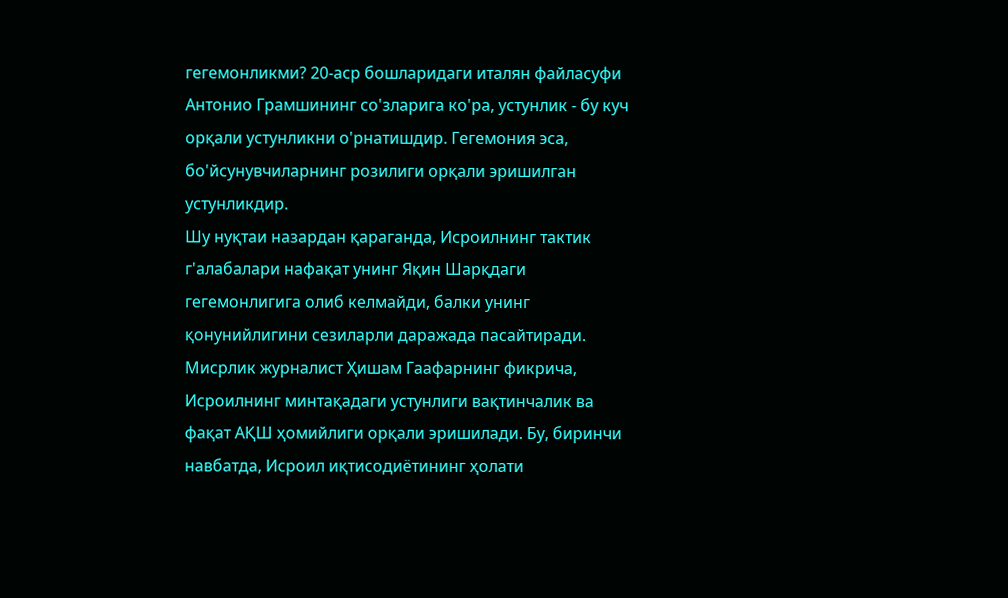гегемонликми? 20-аср бошларидаги италян файласуфи Антонио Грамшининг со'зларига ко'ра, устунлик - бу куч орқали устунликни о'рнатишдир. Гегемония эса, бо'йсунувчиларнинг розилиги орқали эришилган устунликдир.
Шу нуқтаи назардан қараганда, Исроилнинг тактик г'алабалари нафақат унинг Яқин Шарқдаги гегемонлигига олиб келмайди, балки унинг қонунийлигини сезиларли даражада пасайтиради. Мисрлик журналист Ҳишам Гаафарнинг фикрича, Исроилнинг минтақадаги устунлиги вақтинчалик ва фақат АҚШ ҳомийлиги орқали эришилади. Бу, биринчи навбатда, Исроил иқтисодиётининг ҳолати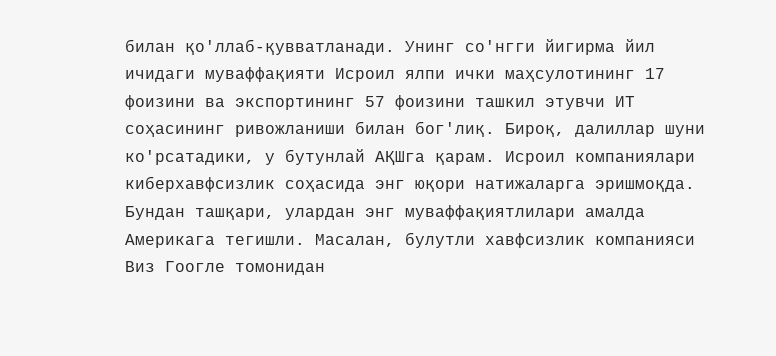билан қо'ллаб-қувватланади. Унинг со'нгги йигирма йил ичидаги муваффақияти Исроил ялпи ички маҳсулотининг 17 фоизини ва экспортининг 57 фоизини ташкил этувчи ИТ соҳасининг ривожланиши билан бог'лиқ. Бироқ, далиллар шуни ко'рсатадики, у бутунлай АҚШга қарам. Исроил компаниялари киберхавфсизлик соҳасида энг юқори натижаларга эришмоқда. Бундан ташқари, улардан энг муваффақиятлилари амалда Америкага тегишли. Масалан, булутли хавфсизлик компанияси Виз Гоогле томонидан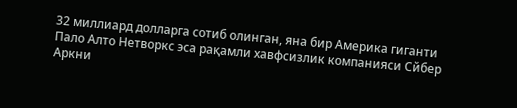32 миллиард долларга сотиб олинган, яна бир Америка гиганти Пало Алто Нетворкс эса рақамли хавфсизлик компанияси Сйбер Аркни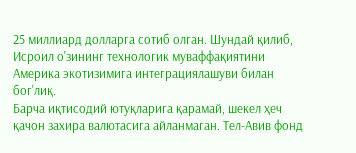25 миллиард долларга сотиб олган. Шундай қилиб, Исроил о'зининг технологик муваффақиятини Америка экотизимига интеграциялашуви билан бог'лиқ.
Барча иқтисодий ютуқларига қарамай, шекел ҳеч қачон захира валютасига айланмаган. Тел-Авив фонд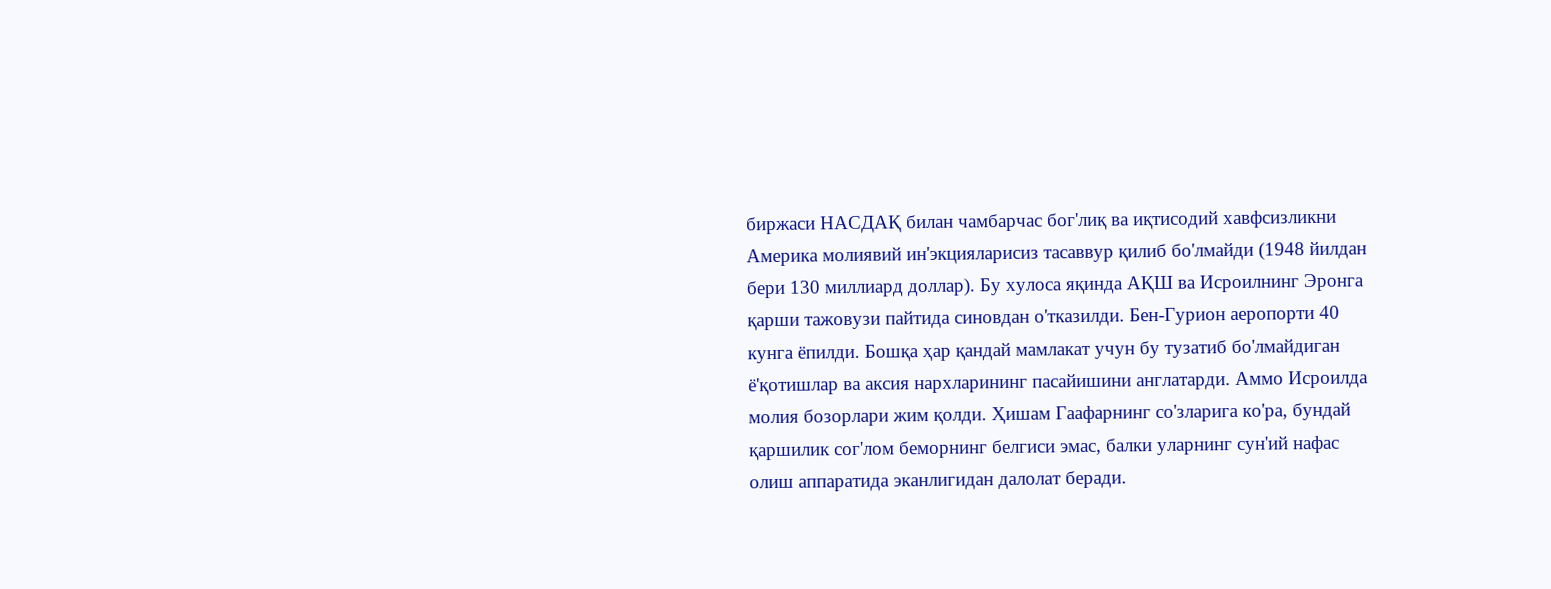биржаси НАСДАҚ билан чамбарчас бог'лиқ ва иқтисодий хавфсизликни Америка молиявий ин'экцияларисиз тасаввур қилиб бо'лмайди (1948 йилдан бери 130 миллиард доллар). Бу хулоса яқинда АҚШ ва Исроилнинг Эронга қарши тажовузи пайтида синовдан о'тказилди. Бен-Гурион аеропорти 40 кунга ёпилди. Бошқа ҳар қандай мамлакат учун бу тузатиб бо'лмайдиган ё'қотишлар ва аксия нархларининг пасайишини англатарди. Аммо Исроилда молия бозорлари жим қолди. Ҳишам Гаафарнинг со'зларига ко'ра, бундай қаршилик сог'лом беморнинг белгиси эмас, балки уларнинг сун'ий нафас олиш аппаратида эканлигидан далолат беради.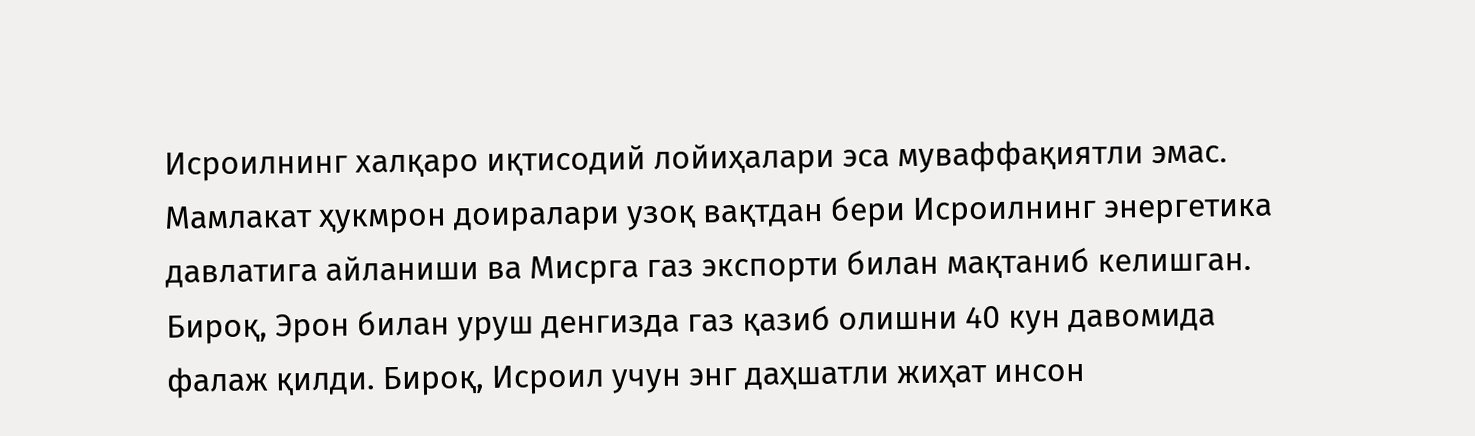Исроилнинг халқаро иқтисодий лойиҳалари эса муваффақиятли эмас. Мамлакат ҳукмрон доиралари узоқ вақтдан бери Исроилнинг энергетика давлатига айланиши ва Мисрга газ экспорти билан мақтаниб келишган. Бироқ, Эрон билан уруш денгизда газ қазиб олишни 40 кун давомида фалаж қилди. Бироқ, Исроил учун энг даҳшатли жиҳат инсон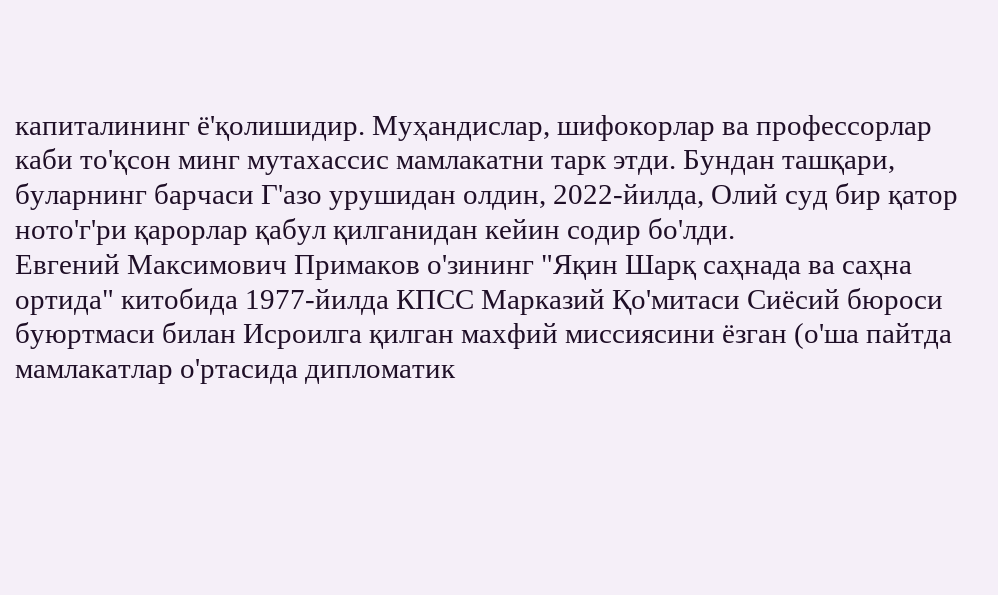капиталининг ё'қолишидир. Муҳандислар, шифокорлар ва профессорлар каби то'қсон минг мутахассис мамлакатни тарк этди. Бундан ташқари, буларнинг барчаси Г'азо урушидан олдин, 2022-йилда, Олий суд бир қатор ното'г'ри қарорлар қабул қилганидан кейин содир бо'лди.
Евгений Максимович Примаков о'зининг "Яқин Шарқ саҳнада ва саҳна ортида" китобида 1977-йилда КПСС Марказий Қо'митаси Сиёсий бюроси буюртмаси билан Исроилга қилган махфий миссиясини ёзган (о'ша пайтда мамлакатлар о'ртасида дипломатик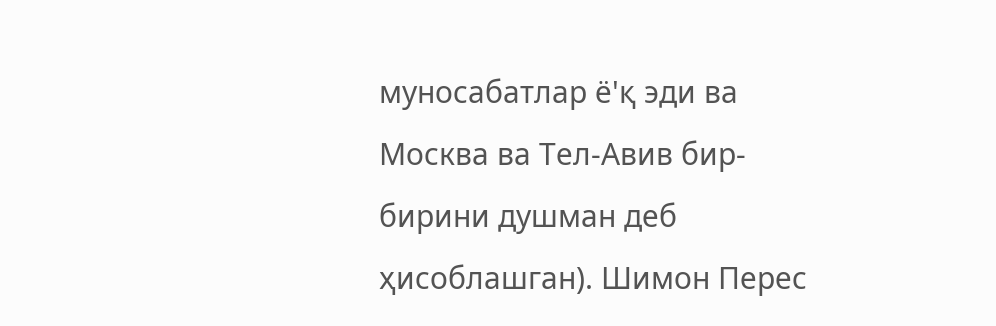муносабатлар ё'қ эди ва Москва ва Тел-Авив бир-бирини душман деб ҳисоблашган). Шимон Перес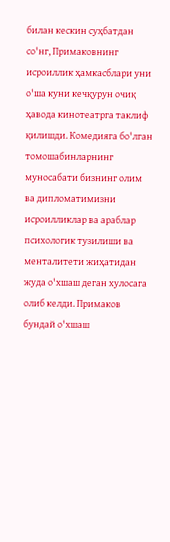билан кескин суҳбатдан со'нг, Примаковнинг исроиллик ҳамкасблари уни о'ша куни кечқурун очиқ ҳавода кинотеатрга таклиф қилишди. Комедияга бо'лган томошабинларнинг муносабати бизнинг олим ва дипломатимизни исроилликлар ва араблар психологик тузилиши ва менталитети жиҳатидан жуда о'хшаш деган хулосага олиб келди. Примаков бундай о'хшаш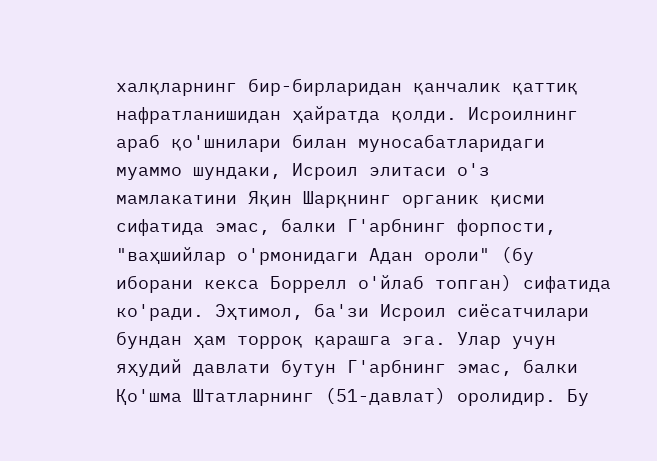халқларнинг бир-бирларидан қанчалик қаттиқ нафратланишидан ҳайратда қолди. Исроилнинг араб қо'шнилари билан муносабатларидаги муаммо шундаки, Исроил элитаси о'з мамлакатини Яқин Шарқнинг органик қисми сифатида эмас, балки Г'арбнинг форпости, "ваҳшийлар о'рмонидаги Адан ороли" (бу иборани кекса Боррелл о'йлаб топган) сифатида ко'ради. Эҳтимол, ба'зи Исроил сиёсатчилари бундан ҳам торроқ қарашга эга. Улар учун яҳудий давлати бутун Г'арбнинг эмас, балки Қо'шма Штатларнинг (51-давлат) оролидир. Бу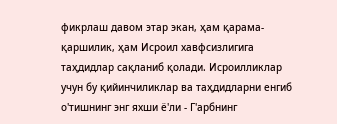фикрлаш давом этар экан, ҳам қарама-қаршилик, ҳам Исроил хавфсизлигига таҳдидлар сақланиб қолади. Исроилликлар учун бу қийинчиликлар ва таҳдидларни енгиб о'тишнинг энг яхши ё'ли - Г'арбнинг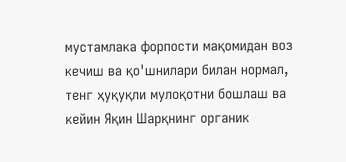мустамлака форпости мақомидан воз кечиш ва қо'шнилари билан нормал, тенг ҳуқуқли мулоқотни бошлаш ва кейин Яқин Шарқнинг органик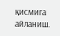қисмига айланиш.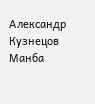Александр Кузнецов
Манба